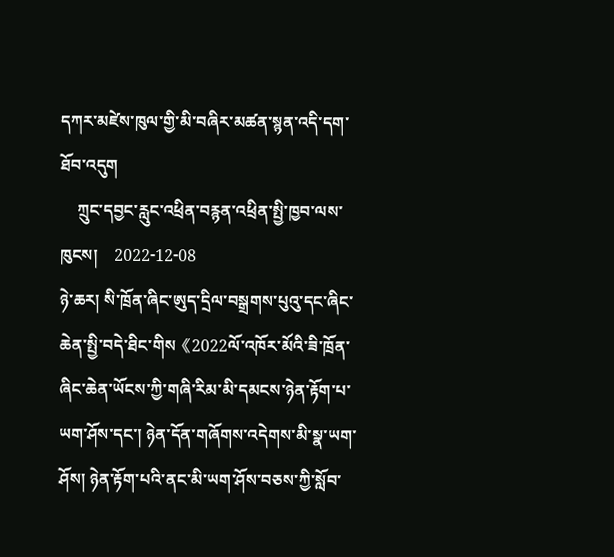དཀར་མཛེས་ཁུལ་གྱི་མི་བཞིར་མཚན་སྙན་འདི་དག་ཐོབ་འདུག
    ཀྲུང་དབྱང་རླུང་འཕྲིན་བརྙན་འཕྲིན་སྤྱི་ཁྱབ་ལས་ཁུངས།    2022-12-08
ཉེ་ཆར། སི་ཁྲོན་ཞིང་ཨུད་དྲིལ་བསྒྲགས་པུའུ་དང་ཞིང་ཆེན་སྤྱི་བདེ་ཐིང་གིས《2022ལོ་འཁོར་མོའི་ཟི་ཁྲོན་ཞིང་ཆེན་ཡོངས་ཀྱི་གཞི་རིམ་མི་དམངས་ཉེན་རྟོག་པ་ཡག་ཤོས་དང་། ཉེན་དོན་གཞོགས་འདེགས་མི་སྣ་ཡག་ཤོས། ཉེན་རྟོག་པའི་ནང་མི་ཡག་ཤོས་བཅས་ཀྱི་སློབ་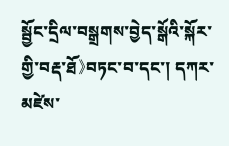སྦྱོང་དྲིལ་བསྒྲགས་བྱེད་སྒོའི་སྐོར་གྱི་བརྡ་ཐོ》བཏང་བ་དང་། དཀར་མཛེས་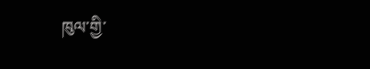ཁུལ་གྱི་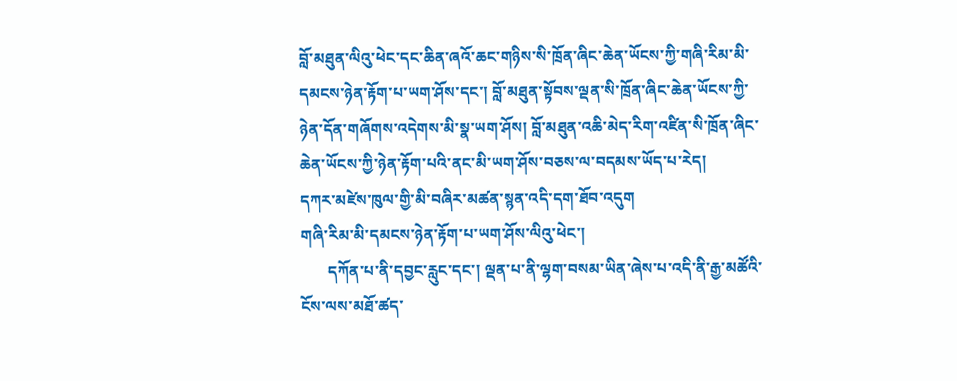བློ་མཐུན་ལིའུ་ཕེང་དང་ཆིན་ཞའོ་ཆང་གཉིས་སི་ཁྲོན་ཞིང་ཆེན་ཡོངས་ཀྱི་གཞི་རིམ་མི་དམངས་ཉེན་རྟོག་པ་ཡག་ཤོས་དང་། བློ་མཐུན་སྟོབས་ལྡན་སི་ཁྲོན་ཞིང་ཆེན་ཡོངས་ཀྱི་ཉེན་དོན་གཞོགས་འདེགས་མི་སྣ་ཡག་ཤོས། བློ་མཐུན་འཆི་མེད་རིག་འཛིན་སི་ཁྲོན་ཞིང་ཆེན་ཡོངས་ཀྱི་ཉེན་རྟོག་པའི་ནང་མི་ཡག་ཤོས་བཅས་ལ་བདམས་ཡོད་པ་རེད།
དཀར་མཛེས་ཁུལ་གྱི་མི་བཞིར་མཚན་སྙན་འདི་དག་ཐོབ་འདུག
གཞི་རིམ་མི་དམངས་ཉེན་རྟོག་པ་ཡག་ཤོས་ལིའུ་ཕེང་།
       དཀོན་པ་ནི་དབྱང་རླུང་དང་། ལྡན་པ་ནི་ལྷག་བསམ་ཡིན་ཞེས་པ་འདི་ནི་རྒྱ་མཚོའི་ངོས་ལས་མཐོ་ཚད་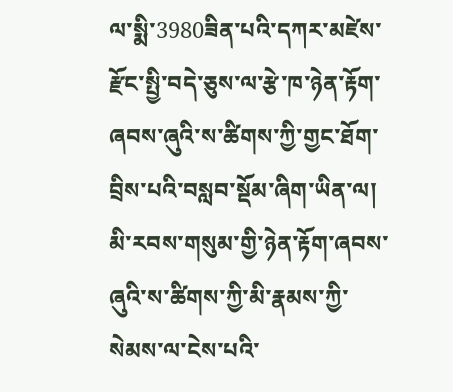ལ་སྨི་3980ཟིན་པའི་དཀར་མཛེས་རྫོང་སྤྱི་བདེ་ཅུས་ལ་རྩེ་ཁ་ཉེན་རྟོག་ཞབས་ཞུའི་ས་ཚིགས་ཀྱི་གྱང་ཐོག་བྲིས་པའི་བསླབ་སྡོམ་ཞིག་ཡིན་ལ། མི་རབས་གསུམ་གྱི་ཉེན་རྟོག་ཞབས་ཞུའི་ས་ཚིགས་ཀྱི་མི་རྣམས་ཀྱི་སེམས་ལ་ངེས་པའི་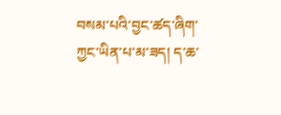བསམ་པའི་བྱང་ཚད་ཞིག་ཀྱང་ཡིན་པ་མ་ཟད། ད་ཆ་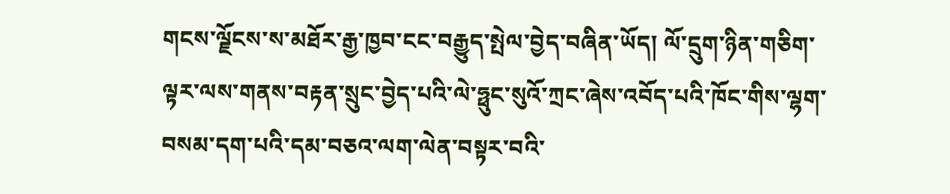གངས་ལྗོངས་ས་མཐོར་རྒྱ་ཁྱབ་ངང་བརྒྱུད་སྤེལ་བྱེད་བཞིན་ཡོད། ལོ་དྲུག་ཉིན་གཅིག་ལྟར་ལས་གནས་བརྟན་སྲུང་བྱེད་པའི་ལེ་ཧྥུང་སུའོ་ཀྲང་ཞེས་འབོད་པའི་ཁོང་གིས་ལྷག་བསམ་དག་པའི་དམ་བཅའ་ལག་ལེན་བསྟར་བའི་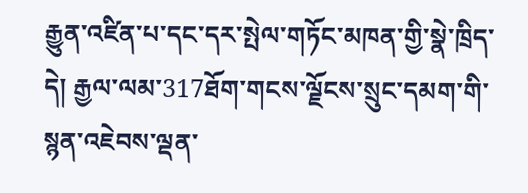རྒྱུན་འཛིན་པ་དང་དར་སྤེལ་གཏོང་མཁན་གྱི་སྣེ་ཁྲིད་དེ། རྒྱལ་ལམ་317ཐོག་གངས་ལྗོངས་སྲུང་དམག་གི་སྙན་འཇེབས་ལྡན་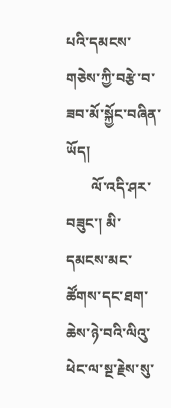པའི་དམངས་གཅེས་ཀྱི་བརྩེ་བ་ཟབ་མོ་སྐྱོང་བཞིན་ཡོད།
       ལོ་འདི་ཤར་བཟུང་། མི་དམངས་མང་ཚོགས་དང་ཐག་ཆེས་ཉེ་བའི་ལིའུ་ཕེང་ལ་སྔ་རྗེས་སུ་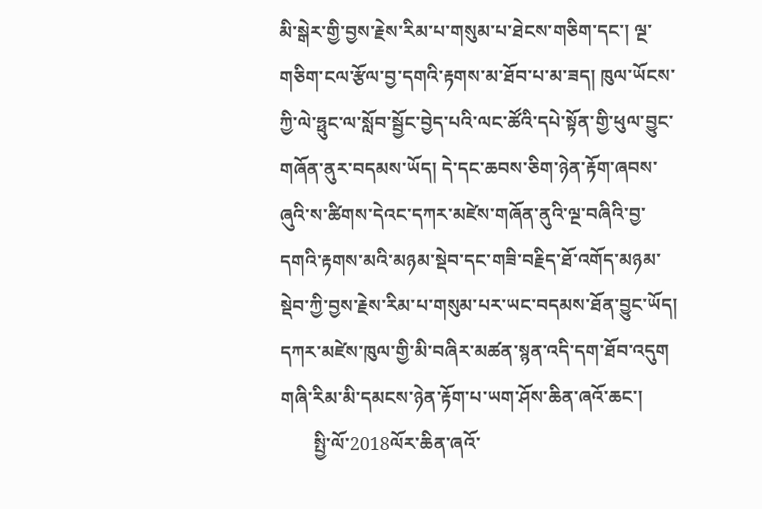མི་སྒེར་གྱི་བྱས་རྗེས་རིམ་པ་གསུམ་པ་ཐེངས་གཅིག་དང་། ལྔ་གཅིག་ངལ་རྩོལ་བྱ་དགའི་རྟགས་མ་ཐོབ་པ་མ་ཟད། ཁུལ་ཡོངས་ཀྱི་ལེ་ཧྥུང་ལ་སློབ་སྦྱོང་བྱེད་པའི་ལང་ཚོའི་དཔེ་སྟོན་གྱི་ཕུལ་བྱུང་གཞོན་ནུར་བདམས་ཡོད། དེ་དང་ཆབས་ཅིག་ཉེན་རྟོག་ཞབས་ཞུའི་ས་ཚིགས་དེའང་དཀར་མཛེས་གཞོན་ནུའི་ལྔ་བཞིའི་བྱ་དགའི་རྟགས་མའི་མཉམ་སྡེབ་དང་གཟི་བརྗིད་ཐོ་འགོད་མཉམ་སྡེབ་ཀྱི་བྱས་རྗེས་རིམ་པ་གསུམ་པར་ཡང་བདམས་ཐོན་བྱུང་ཡོད།
དཀར་མཛེས་ཁུལ་གྱི་མི་བཞིར་མཚན་སྙན་འདི་དག་ཐོབ་འདུག
གཞི་རིམ་མི་དམངས་ཉེན་རྟོག་པ་ཡག་ཤོས་ཆིན་ཞའོ་ཆང་།
       སྤྱི་ལོ་2018ལོར་ཆིན་ཞའོ་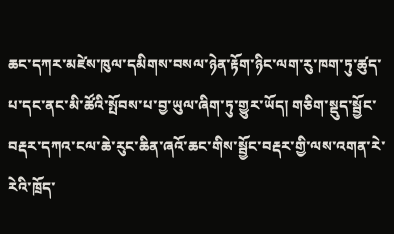ཆང་དཀར་མཛེས་ཁུལ་དམིགས་བསལ་ཉེན་རྟོག་ཉིང་ལག་རུ་ཁག་ཏུ་ཚུད་པ་དང་ནང་མི་ཚོའི་སྤོབས་པ་བྱ་ཡུལ་ཞིག་ཏུ་གྱུར་ཡོད། གཅིག་སྡུད་སྦྱོང་བརྡར་དཀའ་ངལ་ཆེ་རུང་ཆིན་ཞའོ་ཆང་གིས་སྦྱོང་བརྡར་གྱི་ལས་འགན་རེ་རེའི་ཁྲོད་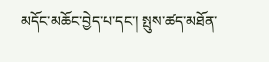མདོང་མཆོང་བྱེད་པ་དང་། སྤུས་ཚད་མཐོན་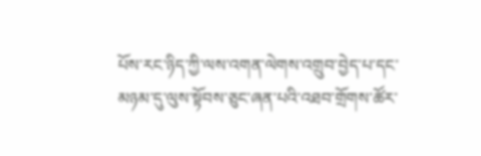པོས་རང་ཉིད་ཀྱི་ལས་འགན་ལེགས་འགྲུབ་བྱེད་པ་དང་མཉམ་དུ་ལུས་སྟོབས་ཅུང་ཞན་པའི་འཐབ་གྲོགས་ཚོར་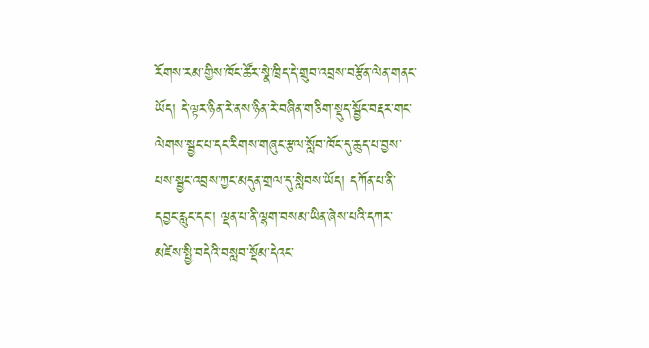རོགས་རམ་གྱིས་ཁོང་ཚོར་སྣེ་ཁྲིད་དེ་གྲུབ་འབྲས་བརྩོན་ལེན་གནང་ཡོད། དེ་ལྟར་ཉིན་རེ་ནས་ཉིན་རེ་བཞིན་གཅིག་སྡུད་སྦྱོང་བརྡར་གང་ལེགས་སྦྱང་པ་དང་རིགས་གཞུང་རྩལ་སློབ་ཁོང་དུ་ཆུད་པ་བྱས་པས་སྦྱང་འབྲས་ཀྱང་མདུན་གྲལ་དུ་སླེབས་ཡོད། དཀོན་པ་ནི་དབྱང་རླུང་དང་། ལྡན་པ་ནི་ལྷག་བསམ་ཡིན་ཞེས་པའི་དཀར་མཛེས་སྤྱི་བདེའི་བསླབ་སྡོམ་དེའང་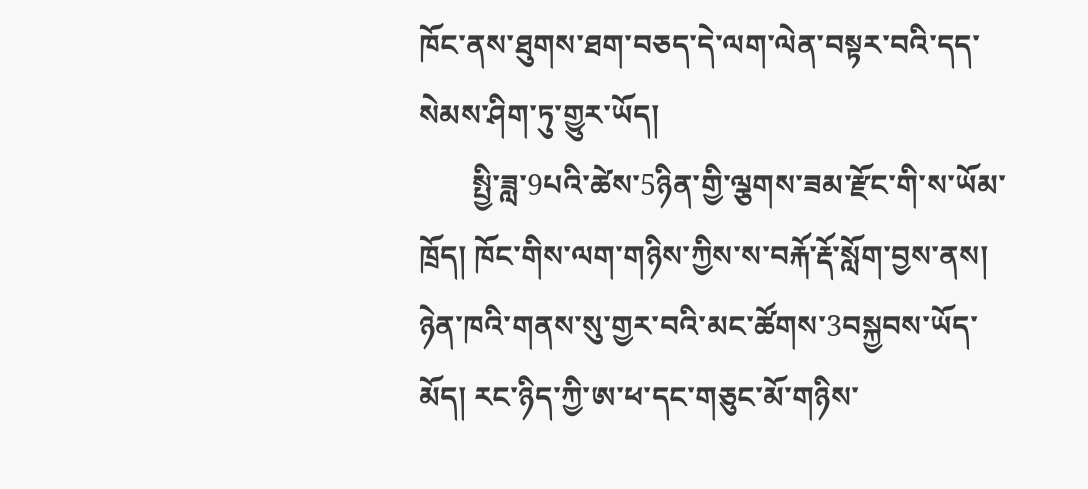ཁོང་ནས་ཐུགས་ཐག་བཅད་དེ་ལག་ལེན་བསྟར་བའི་དད་སེམས་ཤིག་ཏུ་གྱུར་ཡོད།
       སྤྱི་ཟླ་9པའི་ཚེས་5ཉིན་གྱི་ལྕགས་ཟམ་རྫོང་གི་ས་ཡོམ་ཁྲོད། ཁོང་གིས་ལག་གཉིས་ཀྱིས་ས་བརྐོ་རྡོ་སློག་བྱས་ནས། ཉེན་ཁའི་གནས་སུ་གྱར་བའི་མང་ཚོགས་3བསྐྱབས་ཡོད་མོད། རང་ཉིད་ཀྱི་ཨ་ཕ་དང་གཅུང་མོ་གཉིས་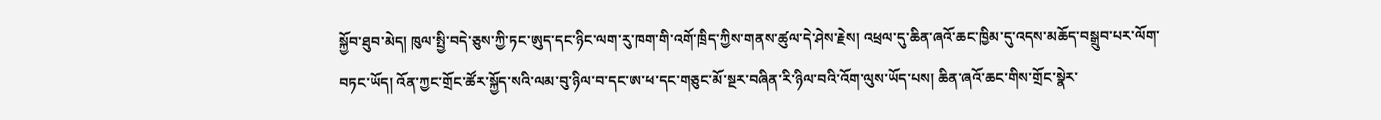སྐྱོབ་ཐུབ་མེད། ཁུལ་སྤྱི་བདེ་ཅུས་ཀྱི་ཏང་ཨུད་དང་ཉིང་ལག་རུ་ཁག་གི་འགོ་ཁྲིད་ཀྱིས་གནས་ཚུལ་དེ་ཤེས་རྗེས། འཕྲལ་དུ་ཆིན་ཞའོ་ཆང་ཁྱིམ་དུ་འདས་མཆོད་བསྒྲུབ་པར་ལོག་བཏང་ཡོད། འོན་ཀྱང་གྲོང་ཚོར་སྐྱོད་སའི་ལམ་བུ་ཉིལ་བ་དང་ཨ་ཕ་དང་གཅུང་མོ་སྔར་བཞིན་རི་ཉིལ་བའི་འོག་ལུས་ཡོད་པས། ཆིན་ཞའོ་ཆང་གིས་གྲོང་སྣེར་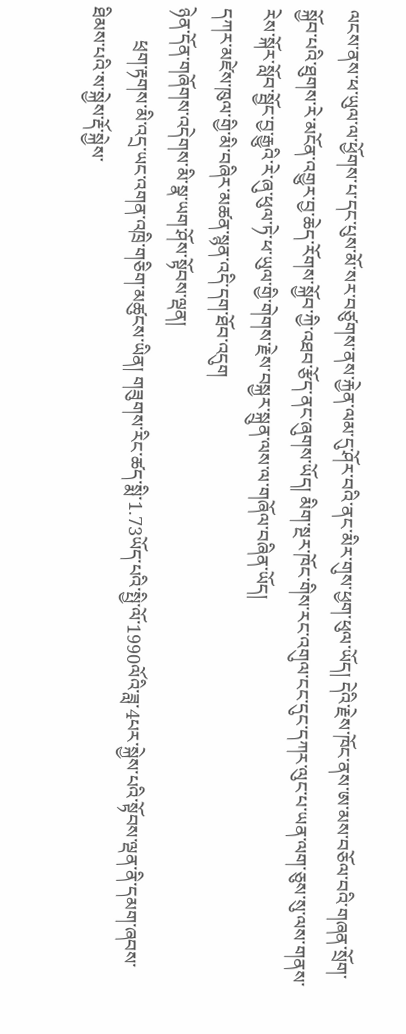ལངས་ནས་ཕ་ཡུལ་ལ་ཕྱོགས་པ་དང་པུས་མོ་སར་བཙུགས་ནས་རྐྱེན་ལམ་དུ་ཤོར་བའི་ནང་མིར་གུས་ཕྱག་ཕུལ་ཡོད། དེའི་རྗེས་ཁོང་ནས་ཨ་མས་བཅོལ་བའི་གཞན་སྲོག་སྐྱོབ་པའི་ཐུགས་རེ་མངོན་འགྱུར་བྱ་ཆེད་རོགས་སྐྱོབ་ཀྱི་འཐབ་རྩོད་ནང་ཞུགས་ཡོད། མིག་སྔར་ཁོང་གིས་རང་འགུལ་ངང་དུང་དཀར་ལུང་པ་ཡན་ལག་ཅུས་སུ་ལས་གནས་རེས་སྐོར་སློབ་སྦྱོང་བྱ་རྒྱུའི་རེ་ཞུ་ཕུལ་ཏེ་ཕ་ཡུལ་གྱི་གེགས་རྗེས་བསྐྱར་སྐྲུན་ལས་ལ་གཞོལ་བཞིན་ཡོད།
དཀར་མཛེས་ཁུལ་གྱི་མི་བཞིར་མཚན་སྙན་འདི་དག་ཐོབ་འདུག
ཉེན་དོན་གཞོགས་འདེགས་མི་སྣ་ཡག་ཤོས་སྟོབས་ལྡན།
       ཕྲག་རྟགས་མི་འདྲ་ཡང་འགན་འཁྲི་གཅིག་མཚུངས་ཡིན། གཟུགས་རིང་ཚད་སྨི་1.73ཡོད་པའི་སྤྱི་ལོ་1990ལོའི་ཟླ་4པར་སྐྱེས་པའི་སྟོབས་ལྡན་ནི་དམག་ཞབས་ཐིམས་པའི་ས་སྐྱེས་རྡོ་སྐྱེས་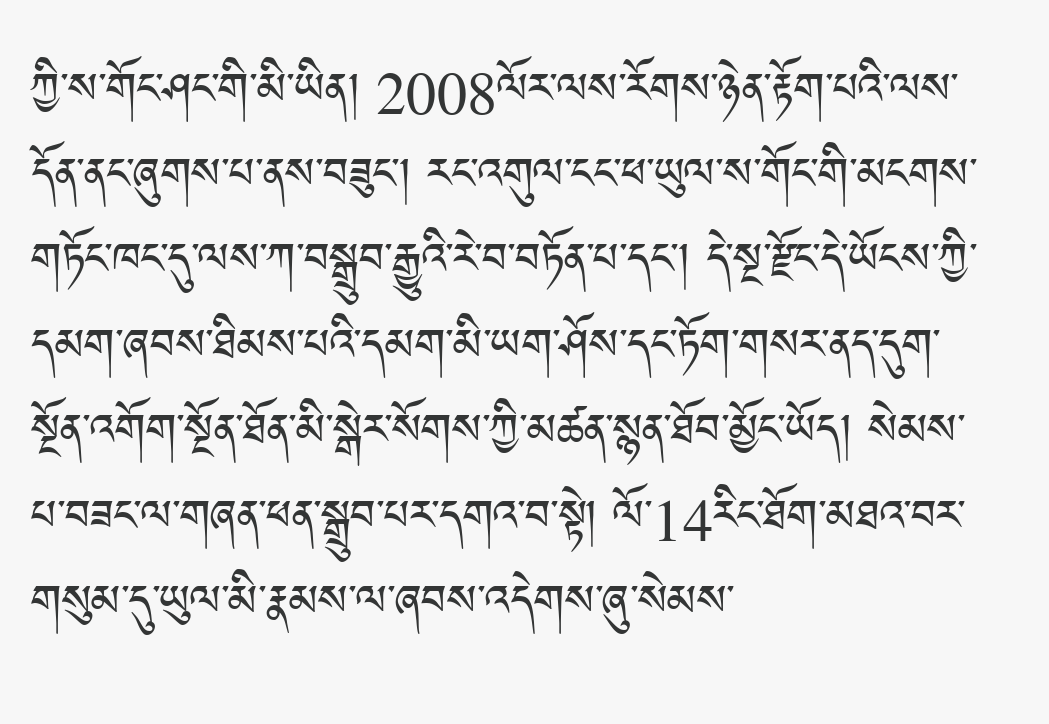ཀྱི་ས་གོང་ཤང་གི་མི་ཡིན། 2008ལོར་ལས་རོགས་ཉེན་རྟོག་པའི་ལས་དོན་ནང་ཞུགས་པ་ནས་བཟུང་། རང་འགུལ་ངང་ཕ་ཡུལ་ས་གོང་གི་མངགས་གཏོང་ཁང་དུ་ལས་ཀ་བསྒྲུབ་རྒྱུའི་རེ་བ་བཏོན་པ་དང་། དེ་སྔ་རྫོང་དེ་ཡོངས་ཀྱི་དམག་ཞབས་ཐིམས་པའི་དམག་མི་ཡག་ཤོས་དང་ཏོག་གསར་ནད་དུག་སྔོན་འགོག་སྔོན་ཐོན་མི་སྒེར་སོགས་ཀྱི་མཚན་སྙན་ཐོབ་མྱོང་ཡོད། སེམས་པ་བཟང་ལ་གཞན་ཕན་སྒྲུབ་པར་དགའ་བ་སྟེ། ལོ་14རིང་ཐོག་མཐའ་བར་གསུམ་དུ་ཡུལ་མི་རྣམས་ལ་ཞབས་འདེགས་ཞུ་སེམས་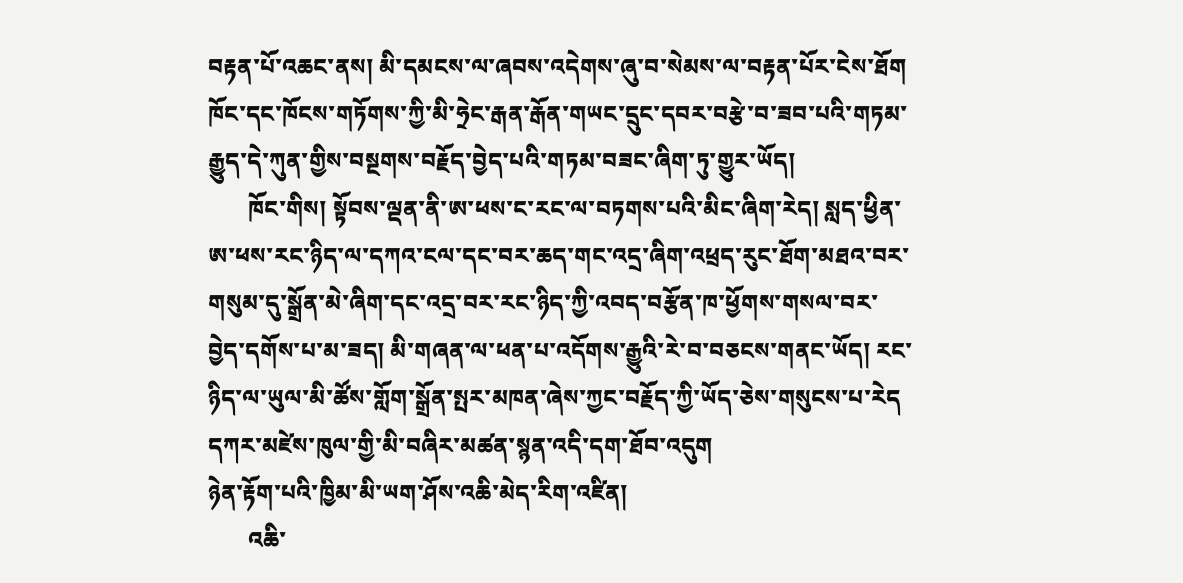བརྟན་པོ་འཆང་ནས། མི་དམངས་ལ་ཞབས་འདེགས་ཞུ་བ་སེམས་ལ་བརྟན་པོར་ངེས་ཐོག ཁོང་དང་ཁོངས་གཏོགས་ཀྱི་མི་ཧྲེང་རྒན་རྒོན་གཡང་དྲུང་དབར་བརྩེ་བ་ཟབ་པའི་གཏམ་རྒྱུད་དེ་ཀུན་གྱིས་བསྔགས་བརྗོད་བྱེད་པའི་གཏམ་བཟང་ཞིག་ཏུ་གྱུར་ཡོད།
       ཁོང་གིས། སྟོབས་ལྡན་ནི་ཨ་ཕས་ང་རང་ལ་བཏགས་པའི་མིང་ཞིག་རེད། སླད་ཕྱིན་ཨ་ཕས་རང་ཉིད་ལ་དཀའ་ངལ་དང་བར་ཆད་གང་འདྲ་ཞིག་འཕྲད་རུང་ཐོག་མཐའ་བར་གསུམ་དུ་སྒྲོན་མེ་ཞིག་དང་འདྲ་བར་རང་ཉིད་ཀྱི་འབད་བརྩོན་ཁ་ཕྱོགས་གསལ་བར་བྱེད་དགོས་པ་མ་ཟད། མི་གཞན་ལ་ཕན་པ་འདོགས་རྒྱུའི་རེ་བ་བཅངས་གནང་ཡོད། རང་ཉིད་ལ་ཡུལ་མི་ཚོས་གློག་སྒྲོན་སྤར་མཁན་ཞེས་ཀྱང་བརྗོད་ཀྱི་ཡོད་ཅེས་གསུངས་པ་རེད
དཀར་མཛེས་ཁུལ་གྱི་མི་བཞིར་མཚན་སྙན་འདི་དག་ཐོབ་འདུག
ཉེན་རྟོག་པའི་ཁྱིམ་མི་ཡག་ཤོས་འཆི་མེད་རིག་འཛིན།
       འཆི་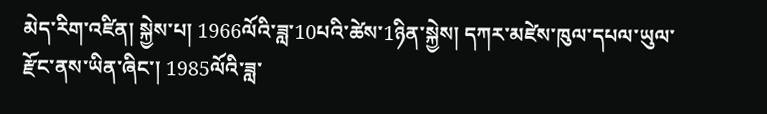མེད་རིག་འཛིན། སྐྱེས་པ། 1966ལོའི་ཟླ་10པའི་ཚེས་1ཉིན་སྐྱེས། དཀར་མཛེས་ཁུལ་དཔལ་ཡུལ་རྫོང་ནས་ཡིན་ཞིང་། 1985ལོའི་ཟླ་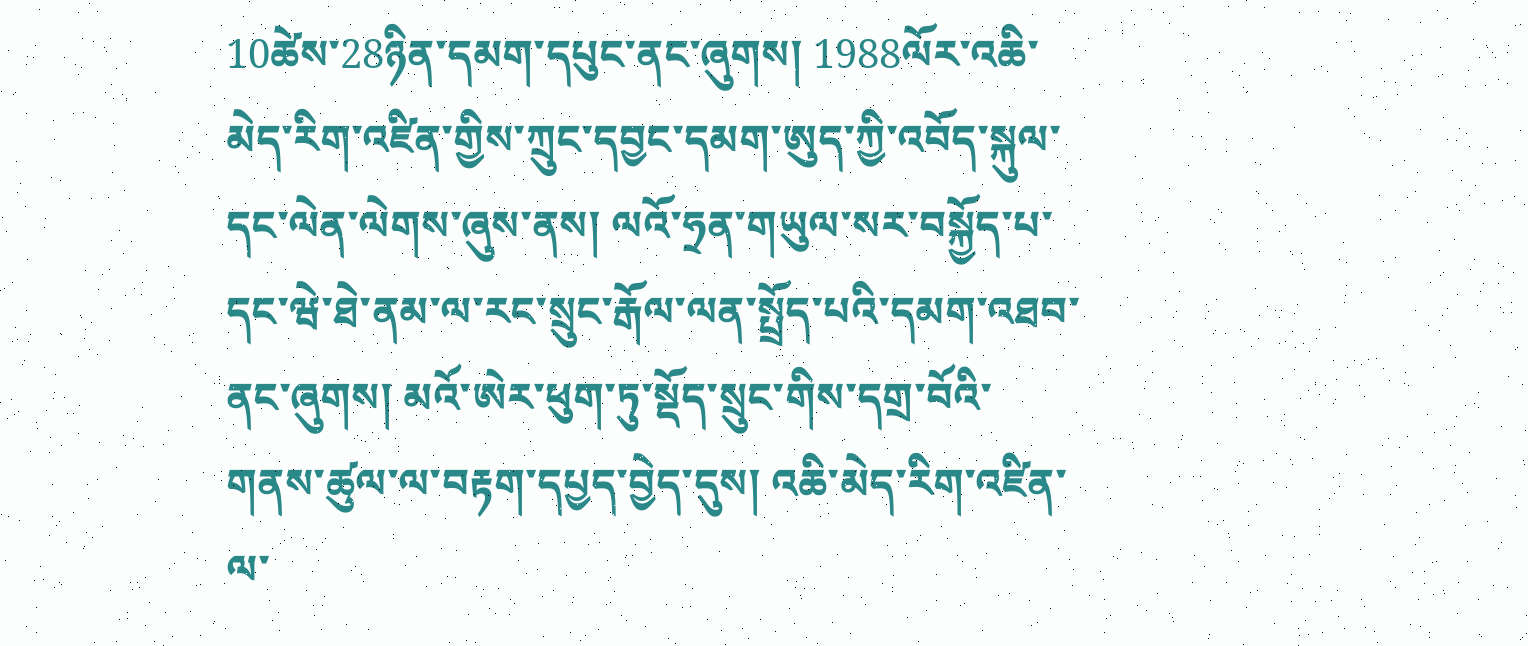10ཚེས་28ཉིན་དམག་དཔུང་ནང་ཞུགས། 1988ལོར་འཆི་མེད་རིག་འཛིན་གྱིས་ཀྲུང་དབྱང་དམག་ཨུད་ཀྱི་འབོད་སྐུལ་དང་ལེན་ལེགས་ཞུས་ནས། ལའོ་ཧྲན་གཡུལ་སར་བསྐྱོད་པ་དང་ཝེ་ཐེ་ནམ་ལ་རང་སྲུང་རྒོལ་ལན་སྤྲོད་པའི་དམག་འཐབ་ནང་ཞུགས། མའོ་ཨེར་ཕུག་ཏུ་སྡོད་སྲུང་གིས་དགྲ་བོའི་གནས་ཚུལ་ལ་བརྟག་དཔྱད་བྱེད་དུས། འཆི་མེད་རིག་འཛིན་ལ་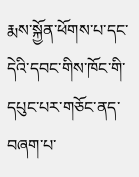རྨས་སྐྱོན་ཕོགས་པ་དང་དེའི་དབང་གིས་ཁོང་གི་དཔུང་པར་གཅོང་ནད་བཞག་པ་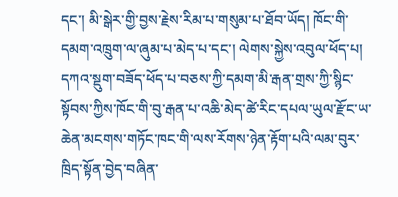དང་། མི་སྒེར་གྱི་བྱས་རྗེས་རིམ་པ་གསུམ་པ་ཐོབ་ཡོད། ཁོང་གི་དམག་འཁྲུག་ལ་ཞུམ་པ་མེད་པ་དང་། ལེགས་སྐྱེས་འབུལ་ཕོད་པ། དཀའ་སྡུག་བཟོད་ཕོད་པ་བཅས་ཀྱི་དམག་མི་རྒན་གྲས་ཀྱི་སྙིང་སྟོབས་ཀྱིས་ཁོང་གི་བུ་རྒན་པ་འཆི་མེད་ཚེ་རིང་དཔལ་ཡུལ་རྫོང་ཡ་ཆེན་མངགས་གཏོང་ཁང་གི་ལས་རོགས་ཉེན་རྟོག་པའི་ལམ་བུར་ཁྲིད་སྟོན་བྱེད་བཞིན་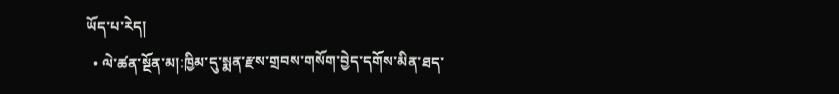ཡོད་པ་རེད།
  • ལེ་ཚན་སྔོན་མ།:ཁྱིམ་དུ་སྨན་རྫས་གྲབས་གསོག་བྱེད་དགོས་མིན་ཐད་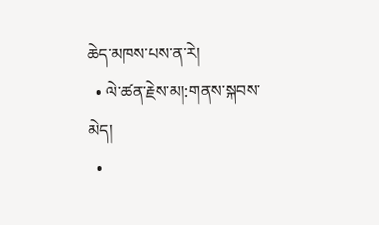ཆེད་མཁས་པས་ན་རེ།
  • ལེ་ཚན་རྗེས་མ།:གནས་སྐབས་མེད།
  •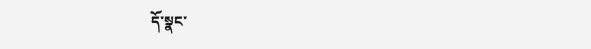དོ་སྣང་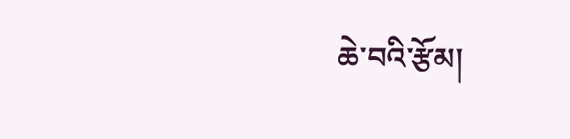ཆེ་བའི་རྩོམ།